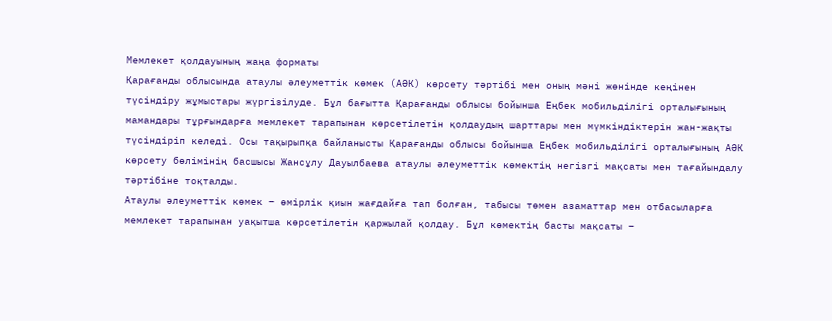Мемлекет қолдауының жаңа форматы
Қарағанды облысында атаулы әлеуметтік көмек (АӘК) көрсету тәртібі мен оның мәні жөнінде кеңінен түсіндіру жұмыстары жүргізілуде. Бұл бағытта Қарағанды облысы бойынша Еңбек мобильділігі орталығының мамандары тұрғындарға мемлекет тарапынан көрсетілетін қолдаудың шарттары мен мүмкіндіктерін жан-жақты түсіндіріп келеді. Осы тақырыпқа байланысты Қарағанды облысы бойынша Еңбек мобильділігі орталығының АӘК көрсету бөлімінің басшысы Жансұлу Дауылбаева атаулы әлеуметтік көмектің негізгі мақсаты мен тағайындалу тәртібіне тоқталды.
Атаулы әлеуметтік көмек – өмірлік қиын жағдайға тап болған, табысы төмен азаматтар мен отбасыларға мемлекет тарапынан уақытша көрсетілетін қаржылай қолдау. Бұл көмектің басты мақсаты –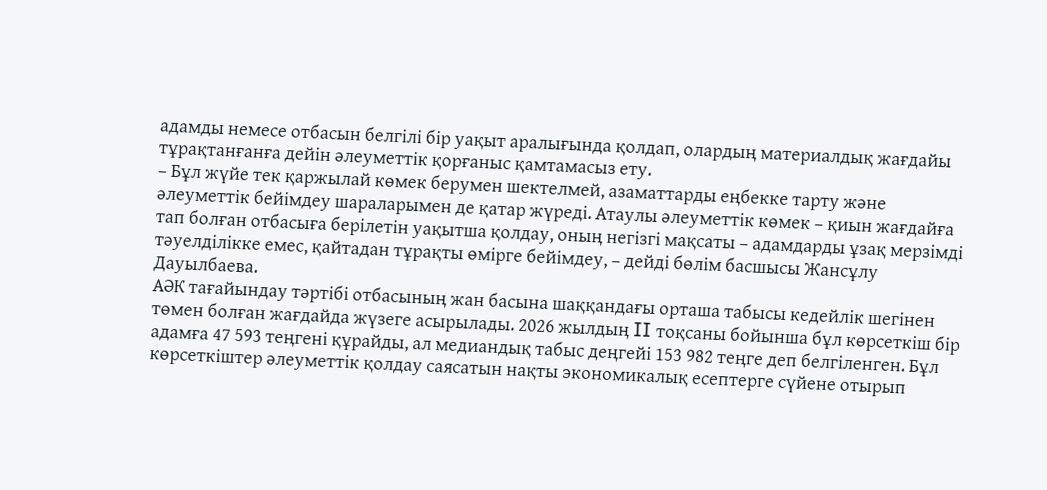адамды немесе отбасын белгілі бір уақыт аралығында қолдап, олардың материалдық жағдайы тұрақтанғанға дейін әлеуметтік қорғаныс қамтамасыз ету.
– Бұл жүйе тек қаржылай көмек берумен шектелмей, азаматтарды еңбекке тарту және әлеуметтік бейімдеу шараларымен де қатар жүреді. Атаулы әлеуметтік көмек – қиын жағдайға тап болған отбасыға берілетін уақытша қолдау, оның негізгі мақсаты – адамдарды ұзақ мерзімді тәуелділікке емес, қайтадан тұрақты өмірге бейімдеу, – дейді бөлім басшысы Жансұлу Дауылбаева.
АӘК тағайындау тәртібі отбасының жан басына шаққандағы орташа табысы кедейлік шегінен төмен болған жағдайда жүзеге асырылады. 2026 жылдың II тоқсаны бойынша бұл көрсеткіш бір адамға 47 593 теңгені құрайды, ал медиандық табыс деңгейі 153 982 теңге деп белгіленген. Бұл көрсеткіштер әлеуметтік қолдау саясатын нақты экономикалық есептерге сүйене отырып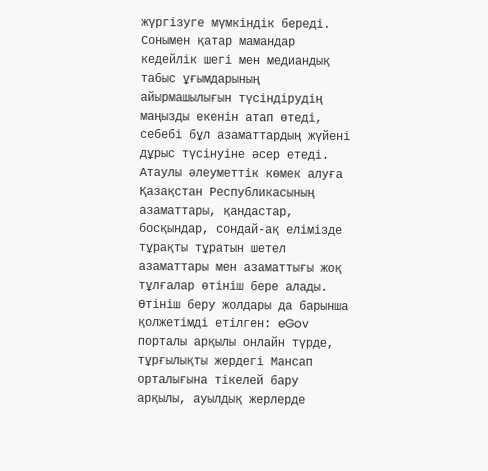жүргізуге мүмкіндік береді. Сонымен қатар мамандар кедейлік шегі мен медиандық табыс ұғымдарының айырмашылығын түсіндірудің маңызды екенін атап өтеді, себебі бұл азаматтардың жүйені дұрыс түсінуіне әсер етеді.
Атаулы әлеуметтік көмек алуға Қазақстан Республикасының азаматтары, қандастар, босқындар, сондай-ақ елімізде тұрақты тұратын шетел азаматтары мен азаматтығы жоқ тұлғалар өтініш бере алады. Өтініш беру жолдары да барынша қолжетімді етілген: eGov порталы арқылы онлайн түрде, тұрғылықты жердегі Мансап орталығына тікелей бару арқылы, ауылдық жерлерде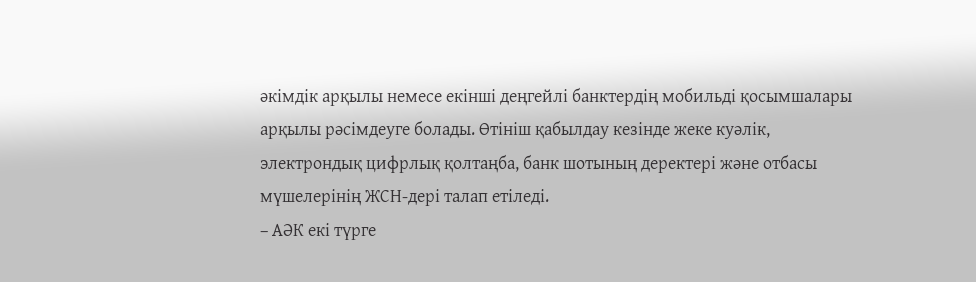әкімдік арқылы немесе екінші деңгейлі банктердің мобильді қосымшалары арқылы рәсімдеуге болады. Өтініш қабылдау кезінде жеке куәлік, электрондық цифрлық қолтаңба, банк шотының деректері және отбасы мүшелерінің ЖСН-дері талап етіледі.
– АӘК екі түрге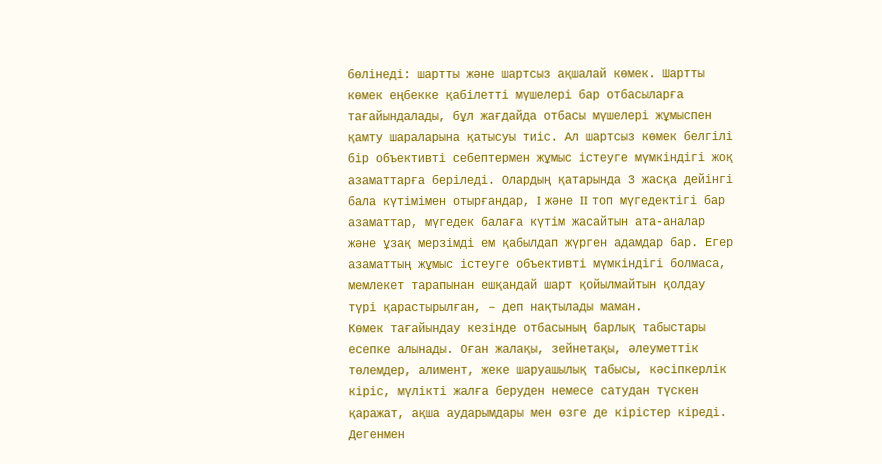бөлінеді: шартты және шартсыз ақшалай көмек. Шартты көмек еңбекке қабілетті мүшелері бар отбасыларға тағайындалады, бұл жағдайда отбасы мүшелері жұмыспен қамту шараларына қатысуы тиіс. Ал шартсыз көмек белгілі бір объективті себептермен жұмыс істеуге мүмкіндігі жоқ азаматтарға беріледі. Олардың қатарында 3 жасқа дейінгі бала күтімімен отырғандар, I және II топ мүгедектігі бар азаматтар, мүгедек балаға күтім жасайтын ата-аналар және ұзақ мерзімді ем қабылдап жүрген адамдар бар. Егер азаматтың жұмыс істеуге объективті мүмкіндігі болмаса, мемлекет тарапынан ешқандай шарт қойылмайтын қолдау түрі қарастырылған, – деп нақтылады маман.
Көмек тағайындау кезінде отбасының барлық табыстары есепке алынады. Оған жалақы, зейнетақы, әлеуметтік төлемдер, алимент, жеке шаруашылық табысы, кәсіпкерлік кіріс, мүлікті жалға беруден немесе сатудан түскен қаражат, ақша аударымдары мен өзге де кірістер кіреді. Дегенмен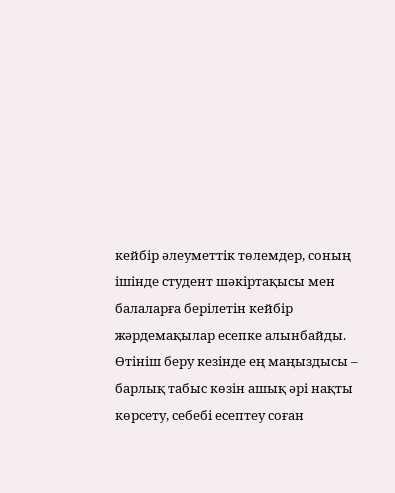кейбір әлеуметтік төлемдер, соның ішінде студент шәкіртақысы мен балаларға берілетін кейбір жәрдемақылар есепке алынбайды. Өтініш беру кезінде ең маңыздысы – барлық табыс көзін ашық әрі нақты көрсету, себебі есептеу соған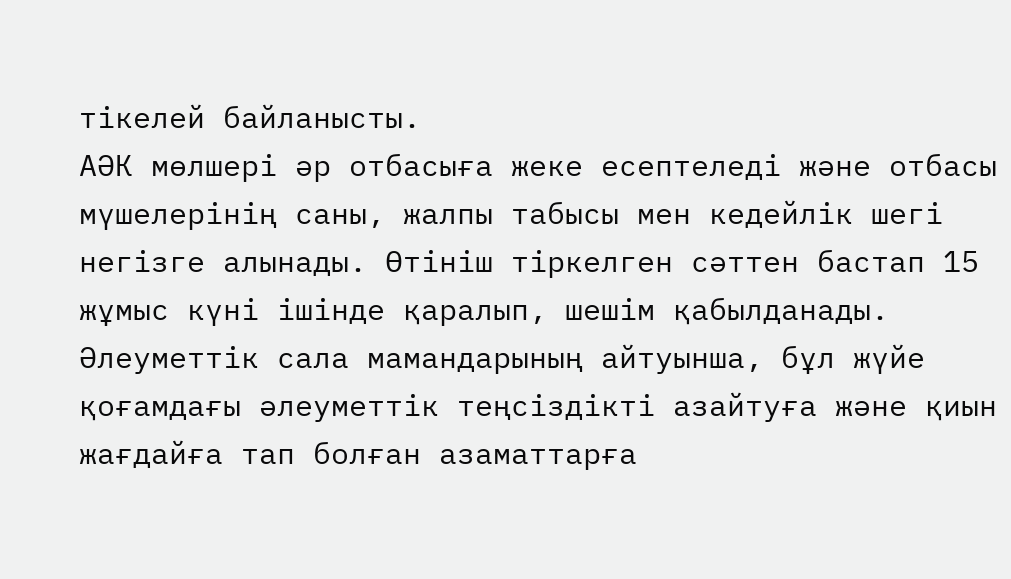тікелей байланысты.
АӘК мөлшері әр отбасыға жеке есептеледі және отбасы мүшелерінің саны, жалпы табысы мен кедейлік шегі негізге алынады. Өтініш тіркелген сәттен бастап 15 жұмыс күні ішінде қаралып, шешім қабылданады. Әлеуметтік сала мамандарының айтуынша, бұл жүйе қоғамдағы әлеуметтік теңсіздікті азайтуға және қиын жағдайға тап болған азаматтарға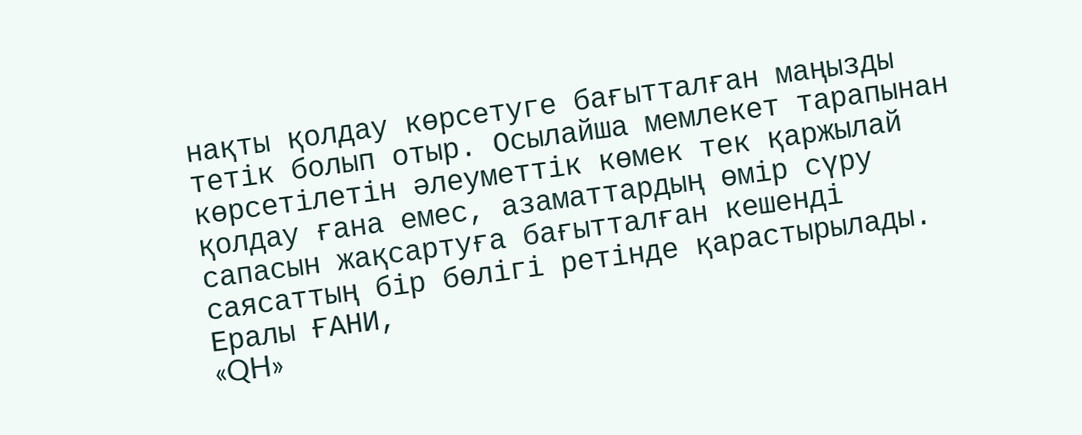нақты қолдау көрсетуге бағытталған маңызды тетік болып отыр. Осылайша мемлекет тарапынан көрсетілетін әлеуметтік көмек тек қаржылай қолдау ғана емес, азаматтардың өмір сүру сапасын жақсартуға бағытталған кешенді саясаттың бір бөлігі ретінде қарастырылады.
Ералы ҒАНИ,
«QH»